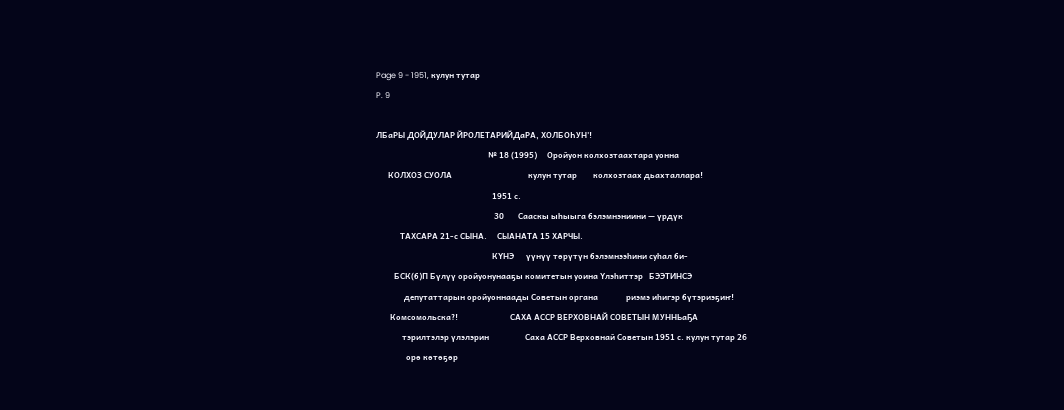Page 9 - 1951, кулун тутар
P. 9

ЛБаРЫ ДОЙДУЛАР ЙРОЛЕТАРИЙДаРА, ХОЛБОҺУН'!
                                                        № 18 (1995)     Оройуон колхозтаахтара уонна
      КОЛХОЗ СУОЛА                                      кулун тутар        колхозтаах дьахталлара!
                                                          1951 с.
                                                           30       Сааскы ыһыыга бэлэмнэниини — үрдүк
            ТАХСАРА 21-с СЫНА.     СЫАНАТА 15 ХАРЧЫ.
                                                          КҮНЭ      үүнүү төрүтүн бэлэмнээһини суһал би-
         БСК(б)П Бүлүү оройуонунааҕы комитетын уоина Үлэһиттэр   БЭЭТИНСЭ
              депутаттарын оройуоннаады Советын органа              риэмэ иһигэр бүтэриэҕиҥ!
       Комсомольска?!                          САХА АССР ВЕРХОВНАЙ СОВЕТЫН МУННЬаҔА
             тэрилтэлэр үлэлэрин                  Саха АССР Верховнай Советын 1951 с. кулун тутар 26
               орө көтөҕөр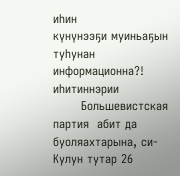иһин                күнүнээҕи муиньаҕын туһунан информационна?! иһитиннэрии
       Большевистская партия  абит да буоляахтарына, си-   Кулун тутар 26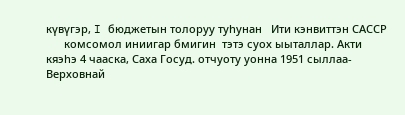күвүгэр, I бюджетын толоруу туһунан   Ити кэнвиттэн САССР
      комсомол иниигар бмигин  тэтэ суох ыыталлар. Акти кяэһэ 4 чааска, Саха Госуд. отчуоту уонна 1951 сыллаа-  Верховнай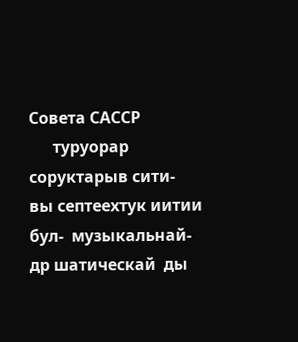Совета САССР
      туруорар соруктарыв сити-  вы септеехтук иитии бул-  музыкальнай-др шатическай  ды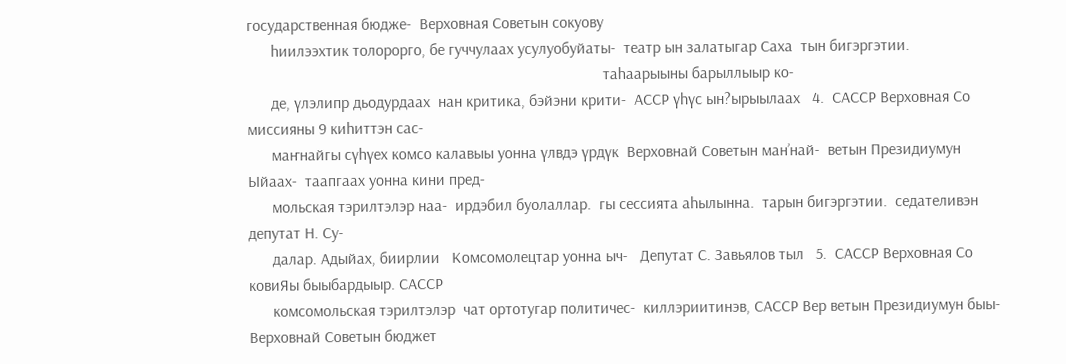государственная бюдже-  Верховная Советын сокуову
      һиилээхтик толорорго, бе гуччулаах усулуобуйаты-  театр ын залатыгар Саха  тын бигэргэтии.
                                                                                         таһаарыыны барыллыыр ко-
      де, үлэлипр дьодурдаах  нан критика, бэйэни крити-  АССР үһүс ын?ырыылаах   4.  САССР Верховная Со миссияны 9 киһиттэн сас-
      маҥнайгы сүһүех комсо калавыы уонна үлвдэ үрдүк  Верховнай Советын ман’най-  ветын Президиумун Ыйаах-  таапгаах уонна кини пред-
      мольская тэрилтэлэр наа-  ирдэбил буолаллар.  гы сессията аһылынна.  тарын бигэргэтии.  седателивэн депутат Н. Су-
      далар. Адыйах, биирлии   Комсомолецтар уонна ыч-   Депутат С. Завьялов тыл   5.  САССР Верховная Со ковиЯы быыбардыыр. САССР
      комсомольская тэрилтэлэр  чат ортотугар политичес-  киллэриитинэв, САССР Вер ветын Президиумун быы-  Верховнай Советын бюджет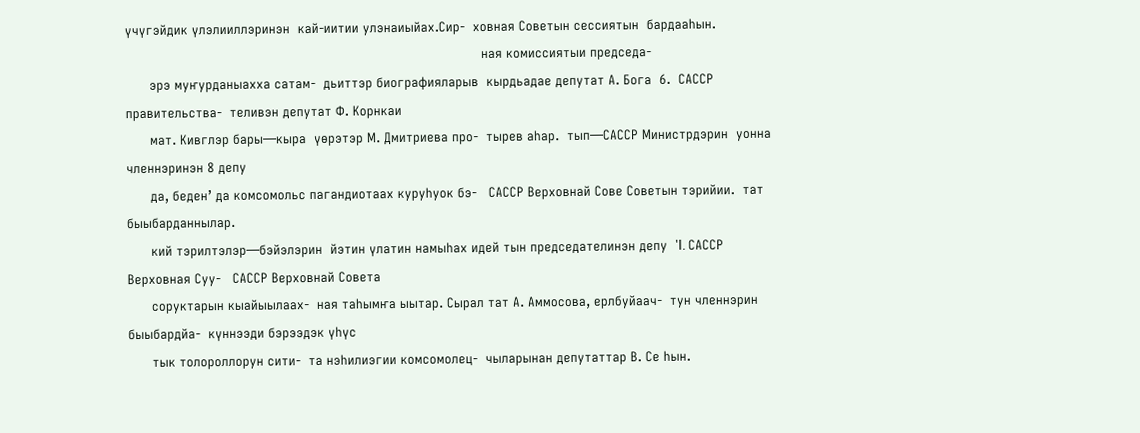үчүгэйдик үлэлииллэринэн  кай-иитии улэнаиыйах.Сир-  ховная Советын сессиятын  бардааһын.
                                                                                         ная комиссиятыи председа-
      эрэ муҥурданыахха сатам-  дьиттэр биографияларыв  кырдьадае депутат А. Бога  6.  САССР правительства-  теливэн депутат Ф. Корнкаи
      мат. Кивглэр бары—кыра  үөрэтэр М. Дмитриева про-  тырев аһар.  тып—САССР Министрдэрин  уонна членнэринэн 8 депу
      да, беден’ да комсомольс пагандиотаах куруһуок бэ-   САССР Верховнай Сове Советын тэрийии.  тат быыбарданнылар.
      кий тэрилтэлэр—бэйэлэрин  йэтин үлатин намыһах идей тын председателинэн депу  'I. САССР Верховная Суу-   САССР Верховнай Совета
      соруктарын кыайыылаах-  ная таһымҥа ыытар. Сырал тат А. Аммосова, ерлбуйаач-  тун членнэрин быыбардйа-  күннээди бэрээдэк үһүс
      тык толороллорун сити-  та нэһилиэгии комсомолец-  чыларынан депутаттар В. Се һын.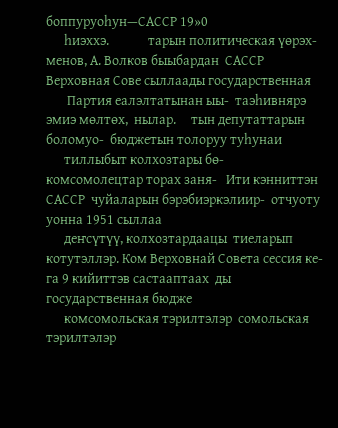боппуруоһун—САССР 19»0
      һиэххэ.             тарын политическая үөрэх-  менов, А. Волков быыбардан  САССР Верховная Сове сыллаады государственная
       Партия еалэлтатынан ыы-  таэһивнярэ эмиэ мөлтөх,  нылар.     тын депутаттарын боломуо-  бюджетын толоруу туһунаи
      тиллыбыт колхозтары бө-  комсомолецтар торах заня-   Ити кэнниттэн САССР  чуйаларын бэрэбиэркэлиир-  отчуоту уонна 1951 сыллаа
      деҥсүтүү, колхозтардаацы  тиеларып котутэллэр. Ком Верховнай Совета сессия ке-  га 9 кийиттэв састааптаах  ды государственная бюдже
      комсомольская тэрилтэлэр  сомольская тэрилтэлэр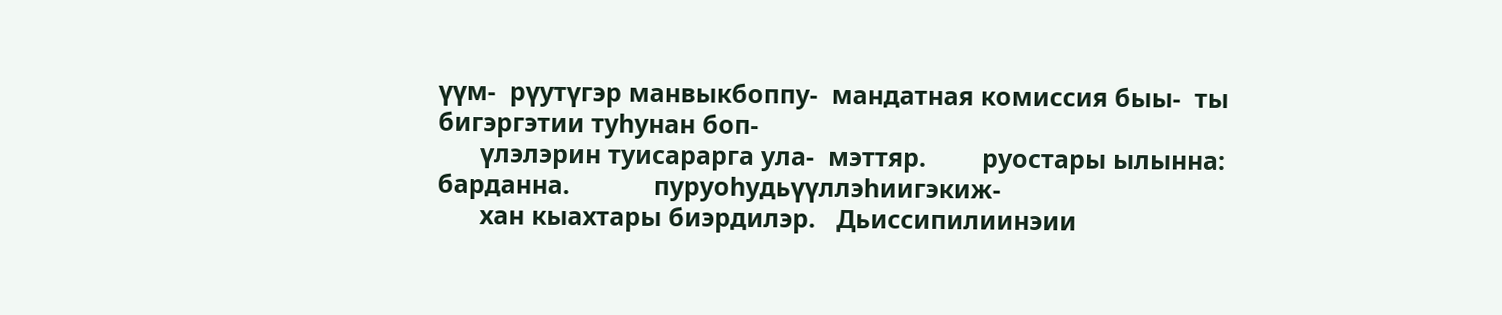үүм-  рүутүгэр манвыкбоппу-  мандатная комиссия быы-  ты бигэргэтии туһунан боп-
      үлэлэрин туисарарга ула-  мэттяр.        руостары ылынна:     барданна.            пуруоһудьүүллэһиигэкиж-
      хан кыахтары биэрдилэр.   Дьиссипилиинэии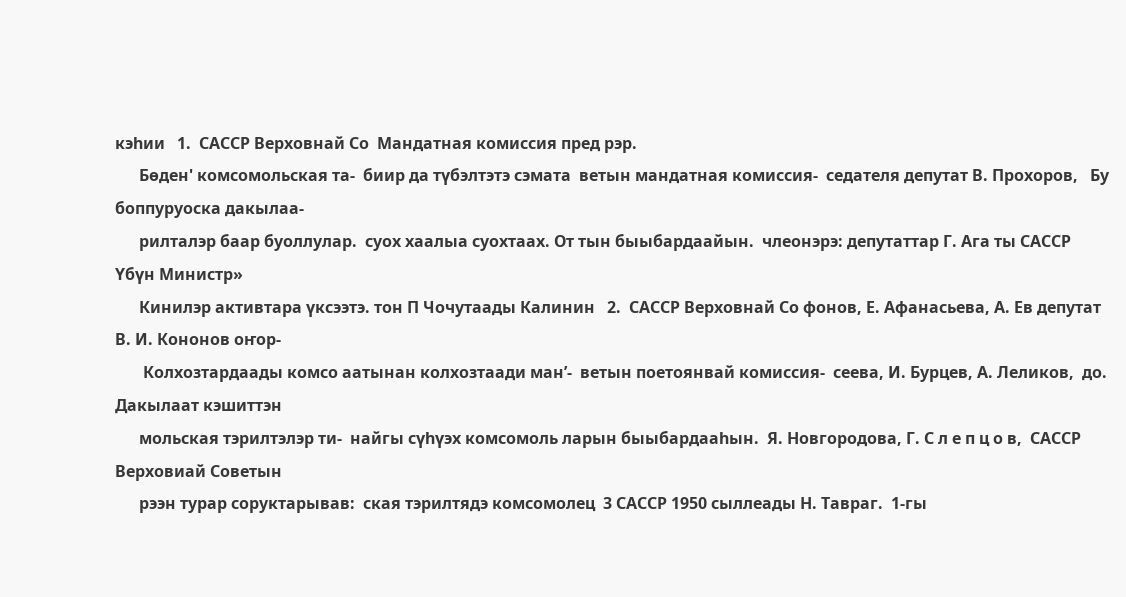кэһии   1.  САССР Верховнай Со  Мандатная комиссия пред рэр.
      Бөден' комсомольская та-  биир да түбэлтэтэ сэмата  ветын мандатная комиссия-  седателя депутат В. Прохоров,   Бу боппуруоска дакылаа-
      рилталэр баар буоллулар.  суох хаалыа суохтаах. От тын быыбардаайын.  члеонэрэ: депутаттар Г. Ага ты САССР Үбүн Министр»
      Кинилэр активтара үксээтэ. тон П Чочутаады Калинин   2.  САССР Верховнай Со фонов, Е. Афанасьева, А. Ев депутат В. И. Кононов оҥор-
       Колхозтардаады комсо аатынан колхозтаади ман’-  ветын поетоянвай комиссия-  сеева, И. Бурцев, А. Леликов,  до. Дакылаат кэшиттэн
      мольская тэрилтэлэр ти-  найгы сүһүэх комсомоль ларын быыбардааһын.  Я. Новгородова, Г. С л е п ц о в,  САССР Верховиай Советын
      рээн турар соруктарывав:  ская тэрилтядэ комсомолец  3 САССР 1950 сыллеады Н. Тавраг.  1-гы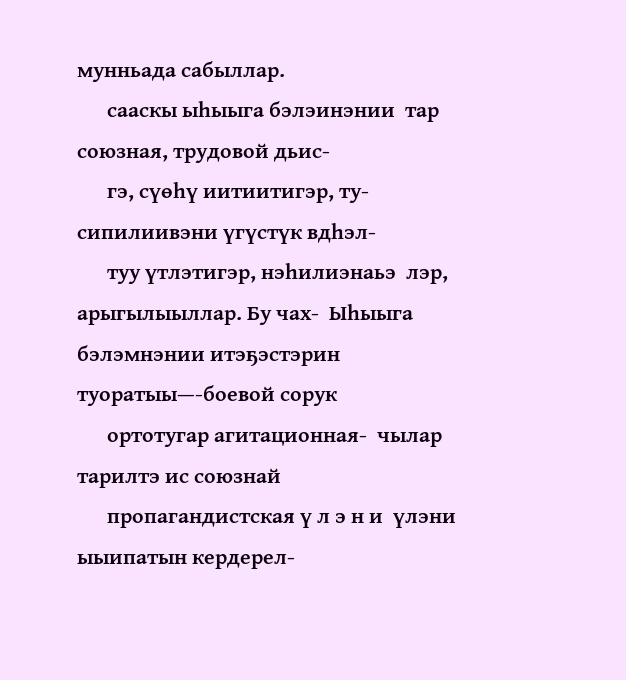мунньада сабыллар.
      сааскы ыһыыга бэлэинэнии  тар союзная, трудовой дьис-
      гэ, сүөһү иитиитигэр, ту-  сипилиивэни үгүстүк вдһэл-
      туу үтлэтигэр, нэһилиэнаьэ  лэр, арыгылыыллар. Бу чах-  Ыһыыга бэлэмнэнии итэҕэстэрин туоратыы—-боевой сорук
      ортотугар агитационная-  чылар тарилтэ ис союзнай
      пропагандистская ү л э н и  үлэни ыыипатын кердерел-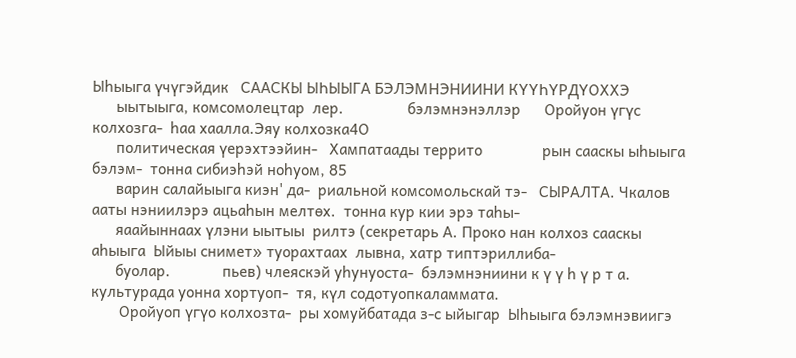Ыһыыга үчүгэйдик   СААСКЫ ЫҺЫЫГА БЭЛЭМНЭНИИНИ КҮҮҺҮРДҮОХХЭ
      ыытыыга, комсомолецтар  лер.                бэлэмнэнэллэр      Оройуон үгүс колхозга-  һаа хаалла.Эяу колхозка4О
      политическая үерэхтээйин-   Хампатаады террито               рын сааскы ыһыыга бэлэм-  тонна сибиэһэй ноһуом, 85
      варин салайыыга киэн' да-  риальной комсомольскай тэ-   СЫРАЛТА. Чкалов ааты нэниилэрэ ацьаһын мелтөх.  тонна кур кии эрэ таһы-
      яаайыннаах үлэни ыытыы  рилтэ (секретарь А. Проко нан колхоз сааскы аһыыга  Ыйыы снимет» туорахтаах  лывна, хатр типтэриллиба-
      буолар.             пьев) члеяскэй уһунуоста-  бэлэмнэниини к ү ү һ ү р т а.   культурада уонна хортуоп-  тя, күл содотуопкаламмата.
       Оройуоп үгүо колхозта-  ры хомуйбатада з-с ыйыгар  Ыһыыга бэлэмнэвиигэ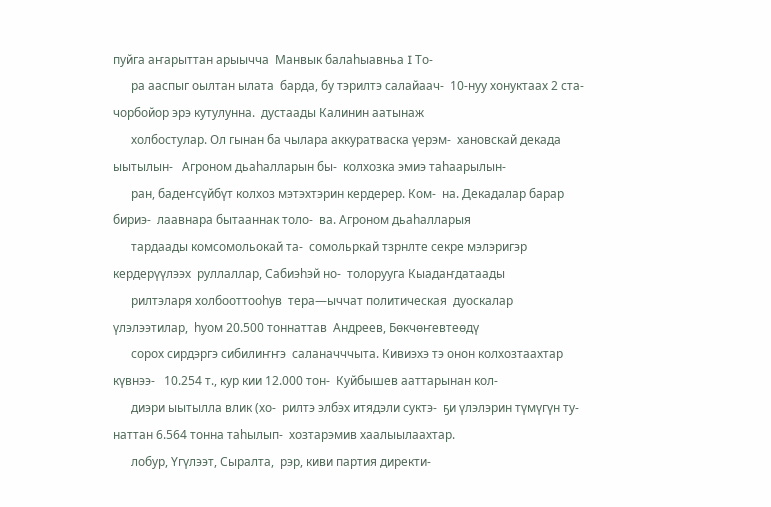пуйга аҥарыттан арыычча  Манвык балаһыавньа I То-
      ра ааспыг оылтан ылата  барда, бу тэрилтэ салайаач-  10-нуу хонуктаах 2 ста-  чорбойор эрэ кутулунна.  дустаады Калинин аатынаж
      холбостулар. Ол гынан ба чылара аккуратваска үерэм-  хановскай декада ыытылын-   Агроном дьаһалларын бы-  колхозка эмиэ таһаарылын-
      ран, бадеҥсүйбүт колхоз мэтэхтэрин кердерер. Ком-  на. Декадалар барар бириэ-  лаавнара бытааннак толо-  ва. Агроном дьаһалларыя
      тардаады комсомольокай та-  сомольркай тзрнлте секре мэлэригэр кердерүүлээх  руллаллар, Сабиэһэй но-  толорууга Кыадаҥдатаады
      рилтэларя холбооттооһув  тера—ыччат политическая  дуоскалар үлэлээтилар,  һуом 20.500 тоннаттав  Андреев, Бөкчөҥевтеөдү
      сорох сирдэргэ сибилиҥҥэ  саланачччыта. Кивиэхэ тэ онон колхозтаахтар күвнээ-   10.254 т., кур кии 12.000 тон-  Куйбышев ааттарынан кол-
      диэри ыытылла влик (хо-  рилтэ элбэх итядэли суктэ-  ҕи үлэлэрин түмүгүн ту-   наттан 6.564 тонна таһылып-  хозтарэмив хаалыылаахтар.
      лобур, Үгүлээт, Сыралта,  рэр, киви партия директи-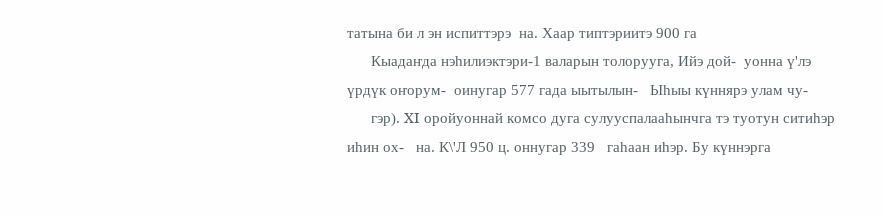татына би л эн испиттэрэ  на. Хаар типтэриитэ 900 га
      Кыадаҥда нэһилиэктэри-1 валарын толорууга, Ийэ дой-  уонна ү'лэ үрдүк оҥорум-  оинугар 577 гада ыытылын-   Ыһыы күннярэ улам чу-
      гэр). XI оройуоннай комсо дуга сулууспалааһынчга тэ туотун ситиһэр иһин ох-   на. К\'Л 950 ц. оннугар 339   гаһаан иһэр. Бу күннэрга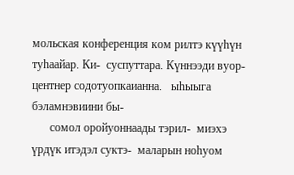мольская конференция ком рилтэ күүһүн туһаайар. Ки-  суспуттара. Күннээди вуор-  центнер содотуопкаианна.   ыһыыга бэламнэвиини бы-
      сомол оройуоннаады тэрил-  миэхэ үрдүк итэдэл суктэ-  маларын ноһуом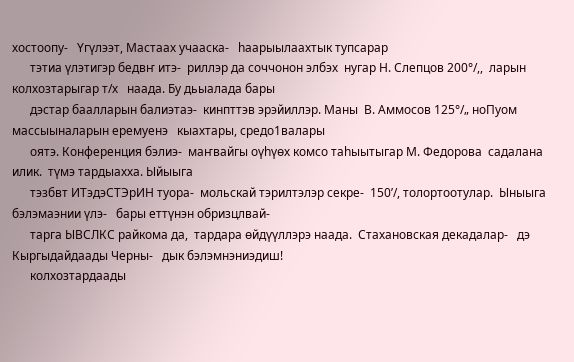хостоопу-   Үгүлээт, Мастаах учааска-   һаарыылаахтык тупсарар
      тэтиа үлэтигэр бедвҥ итэ-  риллэр да соччонон элбэх  нугар Н. Слепцов 200°/,,  ларын колхозтарыгар т/х   наада. Бу дьыалада бары
      дэстар баалларын балиэтаэ-  кинпттэв эрэйиллэр. Маны  В. Аммосов 125°/„ ноПуом   массыыналарын еремуенэ   кыахтары, средо1валары
      оятэ. Конференция бэлиэ-  маҥвайгы оүһүөх комсо таһыытыгар М. Федорова  садалана илик.  түмэ тардыахха. Ыйыыга
      тэзбвт ИТэдэСТЭрИН туора-  мольскай тэрилтэлэр секре-  150’/, толортоотулар.  Ыныыга бэлэмаэнии үлэ-   бары еттүнэн обризцлвай-
      тарга ЫВСЛКС райкома да,  тардара өйдүүллэрэ наада.  Стахановская декадалар-   дэ Кыргыдайдаады Черны-   дык бэлэмнэниэдиш!
      колхозтардаады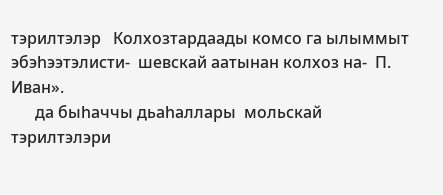тэрилтэлэр   Колхозтардаады комсо га ылыммыт эбэһээтэлисти-  шевскай аатынан колхоз на-  П. Иван».
      да быһаччы дьаһаллары  мольскай тэрилтэлэри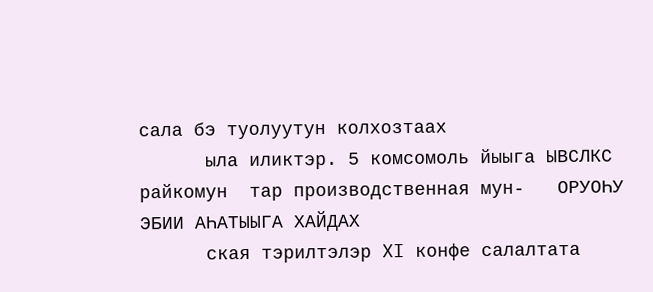сала бэ туолуутун колхозтаах
      ыла иликтэр. 5 комсомоль йыыга ЫВСЛКС райкомун  тар производственная мун-   ОРУОҺУ ЭБИИ АҺАТЫЫГА ХАЙДАХ
      ская тэрилтэлэр XI конфе салалтата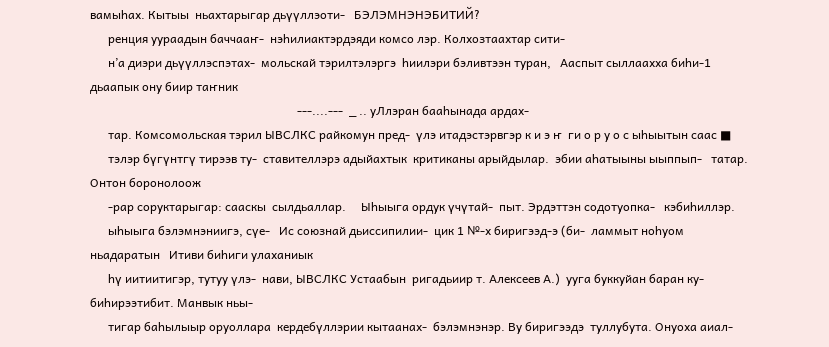вамыһах. Кытыы  ньахтарыгар дьүүллэоти-   БЭЛЭМНЭНЭБИТИЙ?
      ренция уураадын баччааҥ-  нэһилиактэрдэяди комсо лэр. Колхозтаахтар сити-
      н’а диэри дьүүллэспэтах-  мольскай тэрилтэлэргэ  һиилэри бэливтээн туран,   Ааспыт сыллаахха биһи-1 дьаапык ону биир таҥник
                                                                     ---....---  _ .. уЛлэран бааһынада ардах-
      тар. Комсомольская тэрил ЫВСЛКС райкомун пред-  үлэ итадэстэрвгэр к и э ҥ  ги о р у о с ыһыытын саас ■
      тэлэр бүгүнтгү тирээв ту-  ставителлэрэ адыйахтык  критиканы арыйдылар.  эбии аһатыыны ыыппып-   татар. Онтон боронолоож
      -рар соруктарыгар: сааскы  сылдьаллар.     Ыһыыга ордук үчүтай-  пыт. Эрдэттэн содотуопка-   кэбиһиллэр.
      ыһыыга бэлэмнэниигэ, сүе-   Ис союзнай дьиссипилии-  цик 1 №-х биригээд-э (би-  ламмыт ноһуом ньадаратын   Итиви биһиги улаханиык
      һү иитиитигэр, тутуу үлэ-  нави, ЫВСЛКС Устаабын  ригадьиир т. Алексеев А.)  ууга буккуйан баран ку-   биһирээтибит. Манвык ньы-
      тигар баһылыыр оруоллара  кердебүллэрии кытаанах-  бэлэмнэнэр. Ву биригээдэ  туллубута. Онуоха аиал-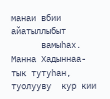манаи вбии айатыллыбыт
      вамыһах. Манна Хадыннаа-  тык тутуһан, туолууву  кур кии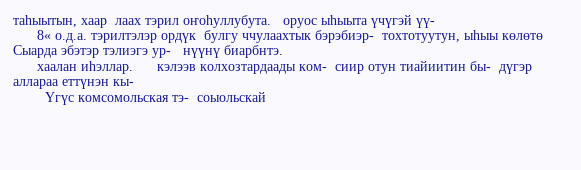таһыытын, хаар  лаах тэрил оҥоһуллубута.   оруос ыһыыта үчүгэй үү-
      8« о.д.а. тэрилтэлэр ордүк  булгу ччулаахтык бэрэбиэр-  тохтотуутун, ыһыы көлөтө  Сыарда эбэтэр тэлиэгэ ур-   нүүнү биарбнтэ.
      хаалан иһэллар.      кэлээв колхозтардаады ком-  сиир отун тиайиитин бы-  дүгэр аллараа еттүнэн кы-
        Үгүс комсомольская тэ-  соыольскай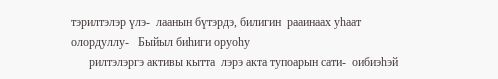тэрилтэлэр үлэ-  лаанын бүтэрдэ, билигин  рааинаах уһаат олордуллу-   Быйыл биһиги оруоһу
      рилтэлэргэ активы кытта  лэрэ акта тупоарын сати-  оибиэһэй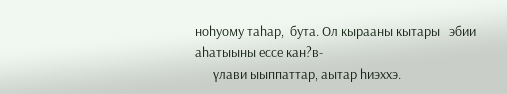ноһуому таһар,  бута. Ол кырааны кытары   эбии аһатыыны ессе кан?в-
      үлави ыыппаттар, аытар һиэххэ.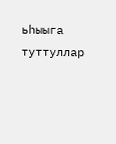ьһыыга туттуллар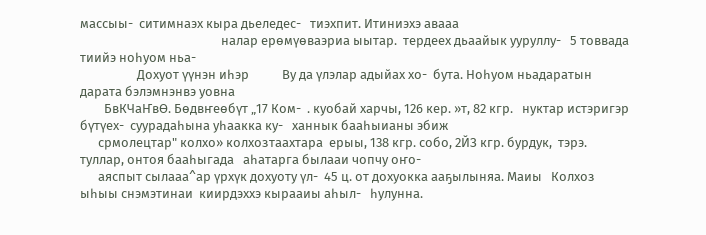массыы-  ситимнаэх кыра дьеледес-   тиэхпит. Итиниэхэ авааа
                                               налар ерөмүөваэриа ыытар.  тердеех дьаайык ууруллу-   5 товвада тиийэ ноһуом ньа-
                   Дохуот үүнэн иһэр           Ву да үлэлар адыйах хо-  бута. Ноһуом ньадаратын   дарата бэлэмнэнвэ уовна
        БвКЧаҤвӨ. Бөдвҥеөбүт „17 Ком-  . куобай харчы, 126 кер. »т, 82 кгр.   нуктар истэригэр бүтүех-  суурадаһына уһаакка ку-   ханнык бааһыианы эбиж
      срмолецтар" колхо» колхозтаахтара  ерыы, 138 кгр. собо, 2ЙЗ кгр. бурдук,  тэрэ.  туллар, онтоя бааһыгада   аһатарга былааи чопчу оҥо-
      аяспыт сылааа^ар үрхүк дохуоту үл-  45 ц. от дохуокка ааҕылыняа. Маиы   Колхоз ыһыы снэмэтинаи  киирдэххэ кырааиы аһыл-   һулунна.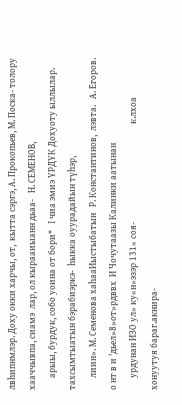лвһипнмлэр. Доху окки харчы, от,  кытта сэргэ, А. Прокопьев, М. Поска- толору хааччывпа, сиамэ  лар, ол кырааиыанн дьаа-   Н. СЕМЕНОВ,
      арыы, бурдук, собо уоина от бори*   I чиа эмиэ ҮРДҮК Дохуоту ыллылар.  тахсымтыатын бэрабиэркэ-  һыкка оуурадайын түһэр,
      лиин». М. Семенова хаһааИыстыбатын   Р. Константинов,  лэвта.   А. Егоров.  о нт в и 'дьел»8»от»рдввх  И Чочутаазы Калинки аатынан
      урдунан ИЗО ул» ку«н»эзэр 131« соя-                                                 к.лхоа хонуутуя бараг.акнира-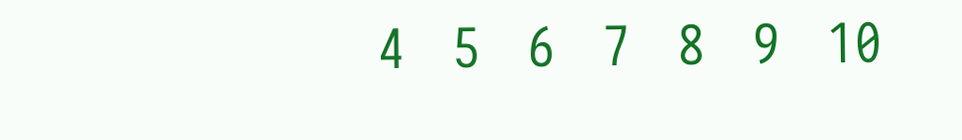4   5   6   7   8   9   10